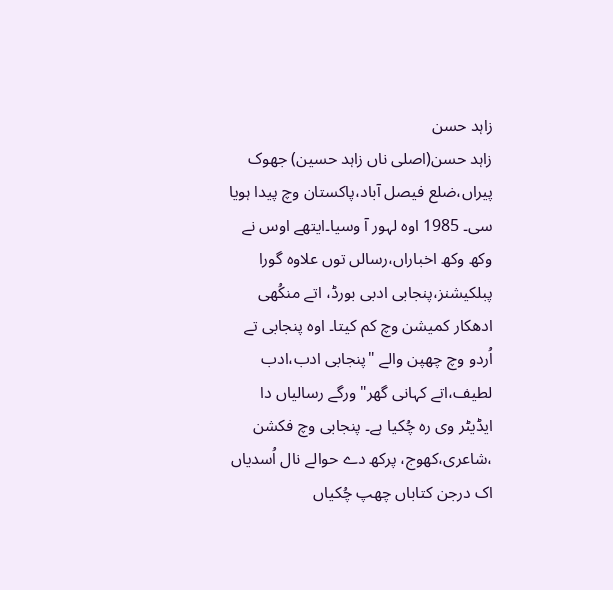زاہد حسن
زاہد حسن(اصلی ناں زاہد حسین) جھوک پیراں،ضلع فیصل آباد،پاکستان وچ پیدا ہویا سی۔ 1985 اوہ لہور آ وسیا۔ایتھے اوس نے وکھ وکھ اخباراں،رسالں توں علاوہ گورا پبلکیشنز،پنجابی ادبی بورڈ، اتے منکُھی ادھکار کمیشن وچ کم کیتا۔ اوہ پنجابی تے اُردو وچ چھپن والے "پنجابی ادب،ادب لطیف،اتے کہانی گھر" ورگے رسالیاں دا ایڈیٹر وی رہ چُکیا ہے۔ پنجابی وچ فکشن ،شاعری،کھوج، پرکھ دے حوالے نال اُسدیاں اک درجن کتاباں چھپ چُکیاں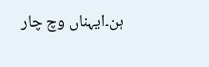ہن۔ایہناں وچ چار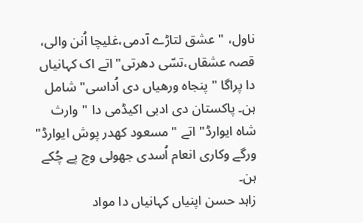ناول، "عشق لتاڑے آدمی،غلیچا اُنن والی، قصہ عشقاں،تسّی دھرتی" اتے اک کہانیاں دا پراگا "پنجاہ ورھیاں دی اُداسی" شامل ہن۔ پاکستان دی ادبی اکیڈمی دا "وارث شاہ ایوارڈ" اتے "مسعود کھدر پوش ایوارڈ" ورگے وکاری انعام اُسدی جھولی وچ پے چُکے ہن۔
زاہد حسن اپنیاں کہانیاں دا مواد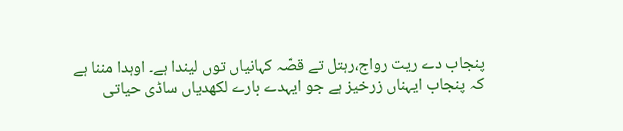پنجاب دے ریت رواج،رہتل تے قصّہ کہانیاں توں لیندا ہے۔ اوہدا مننا ہے کہ پنجاب ایہناں زرخیز ہے جو ایہدے بارے لکھدیاں ساڈی حیاتی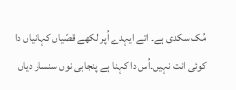مُک سکدی ہے۔ اتے ایہدے اُپر لکھے قصّیاں کہانیاں دا کوئی انت نہیں۔اُس دا کہنا ہے پنجابی نوں سنسار دیاں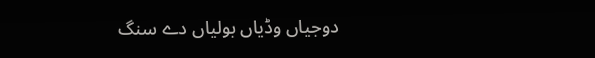دوجیاں وڈیاں بولیاں دے سنگ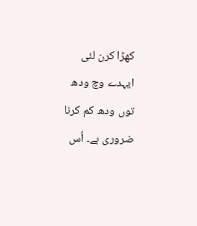کھڑا کرن لئی ایہدے وچ ودھ توں ودھ کم کرنا ضروری ہے۔ اُس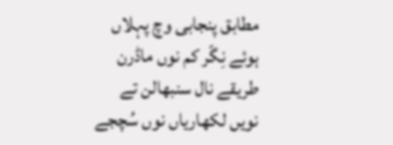مطابق پنجابی وچ پہلاں ہوئے نِگّر کم نوں ماڈرن طریقے نال سنبھالن تے نویں لکھاریاں نوں سُچجے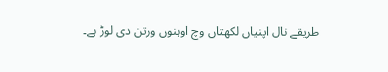طریقے نال اپنیاں لکھتاں وچ اوہنوں ورتن دی لوڑ ہے۔